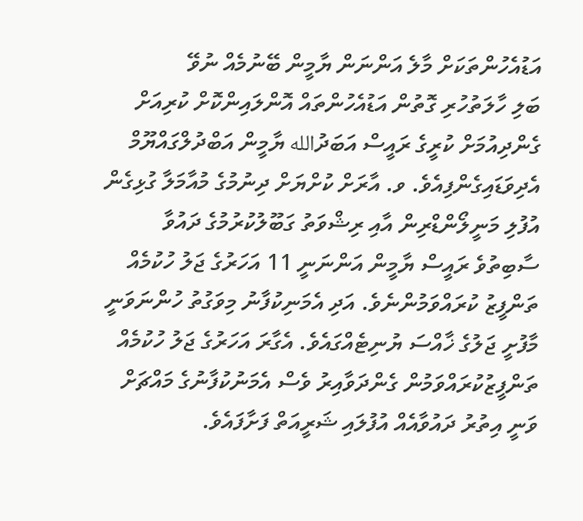އަޑުއެހުންތަކަށް މާލެ އަންނަން ޔާމީން ބޭނުމެއް ނުވޭ
ބަލި ހާލަތުހުރި ގޮތުން އަޑުއެހުންތައް އޮންލައިންކޮށް ކުރިއަށް ގެންދިއުމަށް ކުރީގެ ރައީސް އަބަދުالله ޔާމީން އަބްދުލްގައްޔޫމް އެދިވަޑައިގެންފިއެވެ. ވ. އާރަށް ކުށްޔަށް ދިނުމުގެ މުއާމަލާ ގުޅިގެން އުފުލި މަނީލޯންޑްރިން އާއި ރިޝްވަތު ގަބޫލުކުރުމުގެ ދައުވާ ސާބިތުވެ ރައީސް ޔާމީން އަންނަނީ 11 އަހަރުގެ ޖަލު ހުކުމެއް ތަންފީޒު ކުރައްވަމުންނެވެ. އަދި އެމަނިކުފާނު މިވަގުތު ހުންނަވަނީ މާފުށީ ޖަލުގެ ޚާއްސަ ޔުނިޓެއްގައެވެ. އެގާރަ އަހަރުގެ ޖަލު ހުކުމެއް ތަންފީޒުކުރައްވަމުން ގެންދަވާއިރު ވެސް އެމަނުކުފާނުގެ މައްޗަށް ވަނީ އިތުރު ދައުވާއެއް އުފުލައި ޝަރީއަތް ފަށާފައެވެ.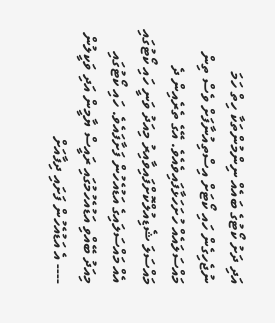އަދި ދަށު ކޯޓުގެ ބައެއް ނިންމުންތަކާ ހިތް ހަމަ ނުޖެހިގެން ހައި ކޯޓަށް އިސްތިއުނާފަށް ވެސް ތިން މައްސަލައެއް ހުށަހަޅާފައިވެއެވެ. އޭގެ ތެރެއިން ދެ މައްސަލަ ޝެޑިއުލްކޮށްފައިވާއިރު މިއަދު ވަނީ ހައި ކޯޓުގައި އެއް މައްސަލައިގެ އަޑުއެހުން ފަށާފައެވެ. ހައި ކޯޓުގައި މިއަދު ބޭއްވި އަޑުއެހުމުގައި ރައީސް ޔާމީން އަދި ވަކީލުން ---- އެ އަޑުއެހުން ފަށައި ދިފާއަށް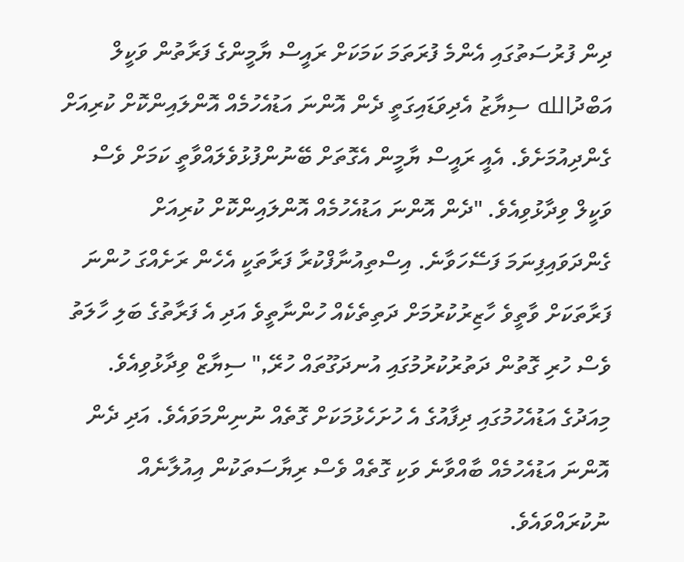ދިން ފުރުސަތުގައި އެންމެ ފުރަތަމަ ކަމަކަށް ރައީސް ޔާމީންގެ ފަރާތުން ވަކީލް އަބްދުالله ސިޔާޒު އެދިވަޑައިގަތީ ދެން އޮންނަ އަޑުއެހުމެއް އޮންލައިންކޮށް ކުރިއަށް ގެންދިއުމަށެވެ. އެއީ ރައީސް ޔާމީން އެގޮތަށް ބޭނުންފުޅުވެލައްވާތީ ކަމަށް ވެސް ވަކީލް ވިދާޅުވިއެވެ. "ދެން އޮންނަ އަޑުއެހުމެއް އޮންލައިންކޮށް ކުރިއަށް ގެންދަވައިފިނަމަ ފަސޭހަވާނެ. އިސްތިއުނާފްކުރާ ފަރާތަކީ އެހެން ރަށެއްގަ ހުންނަ ފަރާތަކަށް ވާތީވެ ހާޒިރުކުރުމަށް ދަތިތެކެއް ހުންނާތީވެ އަދި އެ ފަރާތުގެ ބަލި ހާލަތު ވެސް ހުރި ގޮތުން ދަތުރުކުރުމުގައި އުނދަގޫތައް ހުރޭ," ސިޔާޒް ވިދާޅުވިއެވެ. މިއަދުގެ އަޑުއެހުމުގައި ދިފާއުގެ އެ ހުށަހެޅުމަކަށް ގޮތެއް ނުނިންމަވައެވެ. އަދި ދެން އޮންނަ އަޑުއެހުމެއް ބާއްވާނެ ވަކި ގޮތެއް ވެސް ރިޔާސަތަކުން އިއުލާނެއް ނުކުރައްވައެވެ.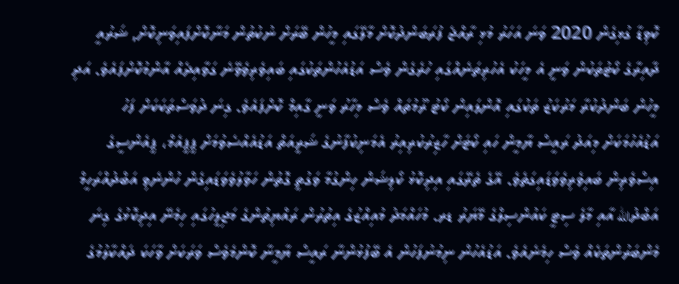ކޮވިޑާ ގުޅިގެން 2020 ވަނަ އަހަރު މުޅި ރާއްޖެ ފުރަބަންދުކޮށް މާލޭގައި މީހުން ބޭރަށް ނުކުތުން މަނާކޮށްފައިވަނިކޮށް, ޝަރުއީ ދާއިރާގެ ކޯޓުތަކުން ވަނީ އެ މީހަކު އެހުރިތަނެއްގައި ހުރެގެން ވެސް އަޑުއެހުންތަކުގައި ބައިވެރިވެވޭނެ ގަވާއިދެއް އާންމުކޮށްފައެވެ. އަދި މީހުން ބަންދުކުރާ މަރުކަޒު ތަކުގައި އޮންލައިން ކޯޓު ރޫމުތައް ވެސް މިހާރު ވަނީ ގާއިމް ކޮށްފައެވެ. ގިނަ ދުވަސްތަކަކަށް ފަހު އަޑުއެހުމަކަށް މިއަދު ރައީސް ޔާމީން ހައި ކޯޓަށް ހާޒިރުކުރިއިރު އެމަނިކުފާނުގެ ޝަރީއަތް އަޑުއެއްސެވުމަށް ޕީޕީއެމް، ޕީއެންސީގެ އިސްވެރިން ބައިވެރިވެވަޑައިގަތެވެ. އޭގެ ތެރޭގައި އިދިކޮޅު ކޯލިޝަން ހިންގުމާ ވަގުތީ ގޮތުން ހަވާލުވެވަޑައިގެން ހުންނެވި އަބްދުއްރަހީމް އަބްދުالله އާއި މާލެ ސިޓީ ކައުންސިލްގެ މޭޔަރު ޑރ. މުހައްމަދު މުއިއްޒުގެ އިތުރުން ރައްޔިތުންގެ މަޖިލީހުގައި ހިމެނޭ އިދިކޮޅުގެ ގިނަ މެންބަރުންތަކެއް ވެސް ހިމެނެއެވެ. އަޑުއެހުން ނިމުނުފަހުން އެ ބޭފުޅުންނާ ރައީސް ޔާމީނާ ކޮންމެވެސް ވަރަކަށް ވާހަކަ ދައްކާލުމުގެ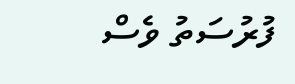ފުރުސަތު ވެސް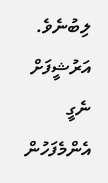ލިބުނެވެ.
އަރުޝީފަށް ނެގީ
އެންމެފަހުން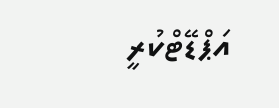އަޕްޑޭޓްކުރީ